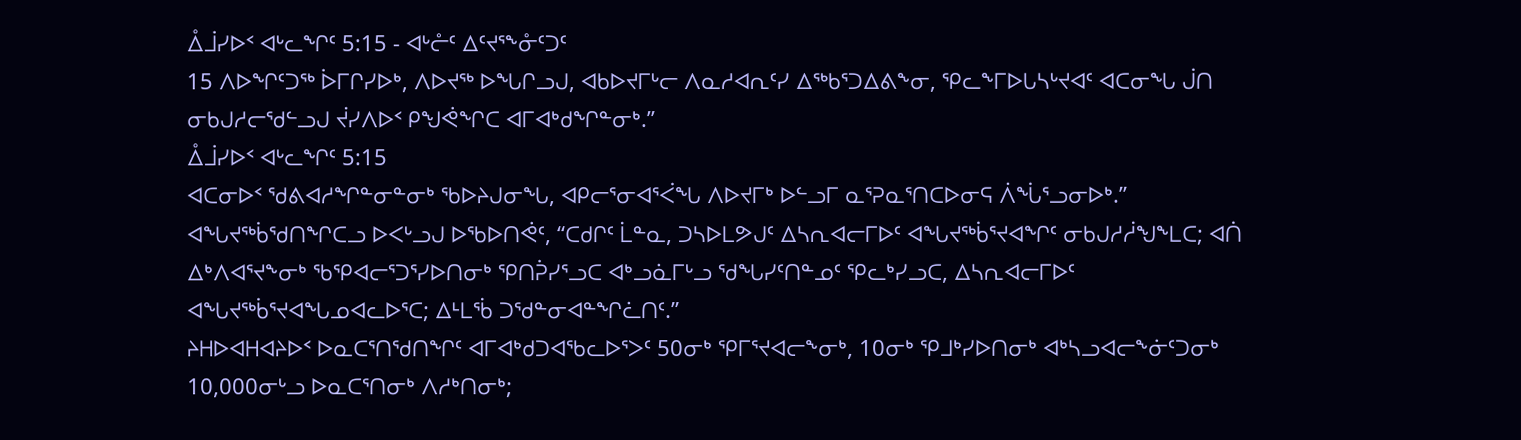ᐂᒨᓯᐅᑉ ᐊᒡᓚᖏᑦ 5:15 - ᐊᒡᓔᑦ ᐃᑦᔪᕐᖕᓁᑦᑐᑦ
15 ᐱᐅᖏᑦᑐᖅ ᐆᒥᒋᓯᐅᒃ, ᐱᐅᔪᖅ ᐅᖓᒋᓗᒍ, ᐊᑲᐅᔪᒥᒡᓕ ᐱᓇᓱᐊᕆᑦᓯ ᐃᖅᑲᕐᑐᐃᕕᖕᓂ, ᕿᓚᖕᒥᐅᒐᓴᒡᔪᐊᑦ ᐊᑕᓂᖓ ᒎᑎ ᓂᑲᒍᓱᓕᖁᓪᓗᒍ ᔫᓯᐱᐅᑉ ᑭᖑᕚᖏᑕ ᐊᒥᐊᒃᑯᖏᓐᓂᒃ.”
ᐂᒨᓯᐅᑉ ᐊᒡᓚᖏᑦ 5:15
ᐊᑕᓂᐅᑉ ᖁᕕᐊᓱᖏᓐᓂᓐᓂᒃ ᖃᐅᔨᒍᓂᖓ, ᐊᑭᓕᕐᓂᐊᕐᐹᖓ ᐱᐅᔪᒥᒃ ᐅᓪᓗᒥ ᓇᕐᕈᓇᕐᑎᑕᐅᓂᕋ ᐲᖔᕐᓗᓂᐅᒃ.”
ᐊᖓᔪᖅᑳᖁᑎᖏᑕᓗ ᐅᐸᒡᓗᒍ ᐅᖃᐅᑎᕚᑦ, “ᑕᑯᒋᑦ ᒫᓐᓇ, ᑐᓴᐅᒪᕗᒍᑦ ᐃᓴᕆᐊᓕᒥᐅᑦ ᐊᖓᔪᖅᑳᕐᔪᐊᖏᑦ ᓂᑲᒍᓱᓲᖑᖕᒪᑕ; ᐊᑏ ᐃᒃᐱᐊᕐᔪᖕᓂᒃ ᖃᕿᐊᓕᕐᑐᕐᓯᐅᑎᓂᒃ ᕿᑎᕉᓯᕐᓗᑕ ᐊᒃᓗᓈᒥᒡᓗ ᖁᖓᓯᑦᑎᓐᓄᑦ ᕿᓚᒃᓯᓗᑕ, ᐃᓴᕆᐊᓕᒥᐅᑦ ᐊᖓᔪᖅᑳᕐᔪᐊᖓᓄᐊᓚᐅᕐᑕ; ᐃᒻᒪᖄ ᑐᖁᓐᓂᐊᓐᖏᓛᑎᑦ.”
ᔨᕼᐅᐊᕼᐊᔨᐅᑉ ᐅᓇᑕᕐᑎᖁᑎᖏᑦ ᐊᒥᐊᒃᑯᑐᐊᖃᓚᐅᕐᐳᑦ 50ᓂᒃ ᕿᒥᕐᔪᐊᓕᖕᓂᒃ, 10ᓂᒃ ᕿᒧᒃᓯᐅᑎᓂᒃ ᐊᒃᓴᓗᐊᓕᖕᓃᑦᑐᓂᒃ 10,000ᓂᒡᓗ ᐅᓇᑕᕐᑎᓂᒃ ᐱᓱᒃᑎᓂᒃ;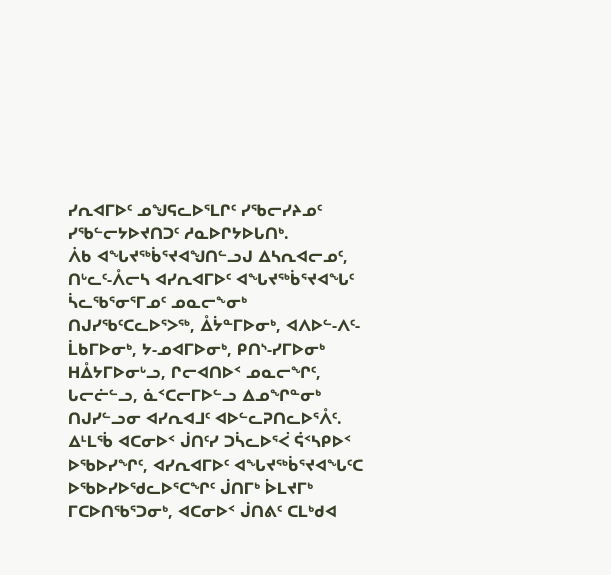ᓯᕆᐊᒥᐅᑦ ᓄᖑᕋᓚᐅᕐᒪᒋᑦ ᓯᖃᓕᓯᔨᓄᑦ ᓯᖃᓪᓕᔭᐅᔪᑎᑐᑦ ᓱᓇᐅᒋᔭᐅᒐᑎᒃ.
ᐲᑲ ᐊᖓᔪᖅᑳᕐᔪᐊᖑᑎᓪᓗᒍ ᐃᓴᕆᐊᓕᓄᑦ, ᑎᒡᓚᑦ-ᐰᓕᓴ ᐊᓯᕆᐊᒥᐅᑦ ᐊᖓᔪᖅᑳᕐᔪᐊᖓᑦ ᓵᓚᖃᕐᓂᕐᒥᓄᑦ ᓄᓇᓕᖕᓂᒃ ᑎᒍᓯᖃᑦᑕᓚᐅᕐᐳᖅ, ᐂᔮᓐᒥᐅᓂᒃ, ᐊᐱᐅᓪ-ᐱᑦ-ᒫᑲᒥᐅᓂᒃ, ᔭ-ᓄᐊᒥᐅᓂᒃ, ᑭᑎᔅ-ᓯᒥᐅᓂᒃ ᕼᐂᔭᒥᐅᓂᒡᓗ, ᒋᓕᐊᑎᐅᑉ ᓄᓇᓕᖏᑦ, ᒐᓕᓖᓪᓗ, ᓈᑉᑕᓕᒥᐅᓪᓗ ᐃᓄᖏᓐᓂᒃ ᑎᒍᓯᓪᓗᓂ ᐊᓯᕆᐊᒧᑦ ᐊᐅᓪᓚᕈᑎᓚᐅᕐᐰᑦ.
ᐃᒻᒪᖄ ᐊᑕᓂᐅᑉ ᒎᑎᑦᓯ ᑐᓵᓚᐅᕐᐹ ᕌᑉᓴᑭᐅᑉ ᐅᖃᐅᓯᖏᑦ, ᐊᓯᕆᐊᒥᐅᑦ ᐊᖓᔪᖅᑳᕐᔪᐊᖓᑦᑕ ᐅᖃᐅᓯᐅᖁᓚᐅᕐᑕᖏᑦ ᒎᑎᒥᒃ ᐆᒪᔪᒥᒃ ᒥᑕᐅᑎᖃᕐᑐᓂᒃ, ᐊᑕᓂᐅᑉ ᒎᑎᕕᑦ ᑕᒪᒃᑯᐊ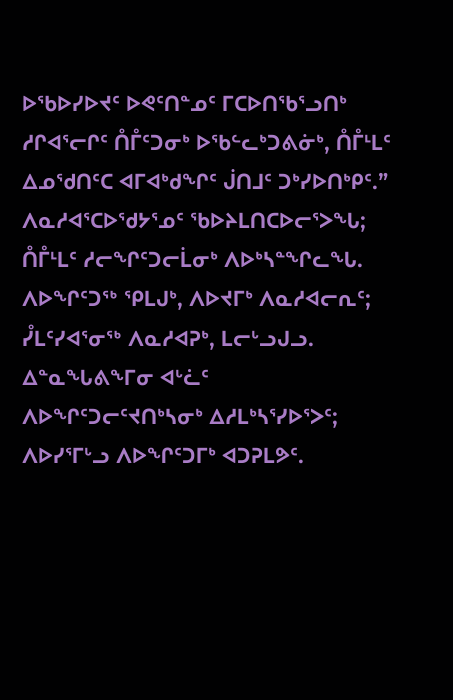ᐅᖃᐅᓯᐅᔪᑦ ᐅᕙᑦᑎᓐᓄᑦ ᒥᑕᐅᑎᖃᕐᓗᑎᒃ ᓱᒋᐊᕐᓕᒋᑦ ᑍᒤᑦᑐᓂᒃ ᐅᖃᓪᓚᒃᑐᕕᓃᒃ, ᑍᒤᒻᒪᑦ ᐃᓄᖁᑎᑦᑕ ᐊᒥᐊᒃᑯᖏᑦ ᒎᑎᒧᑦ ᑐᒃᓯᐅᑎᒃᑭᑦ.”
ᐱᓇᓱᐊᕐᑕᐅᖁᔭᕐᓄᑦ ᖃᐅᔨᒪᑎᑕᐅᓕᕐᐳᖓ; ᑍᒤᒻᒪᑦ ᓱᓕᖏᑦᑐᓕᒫᓂᒃ ᐱᐅᒃᓴᓐᖏᓚᖓ.
ᐱᐅᖏᑦᑐᖅ ᕿᒪᒍᒃ, ᐱᐅᔪᒥᒃ ᐱᓇᓱᐊᓕᕆᑦ; ᓮᒪᑦᓯᐊᕐᓂᖅ ᐱᓇᓱᐊᕈᒃ, ᒪᓕᒡᓗᒍᓗ.
ᐃᓐᓇᖓᕕᖕᒥᓂ ᐊᒡᓛᑦ ᐱᐅᖏᑦᑐᓕᑦᔪᑎᒃᓴᓂᒃ ᐃᓱᒪᒃᓴᕐᓯᐅᕐᐳᑦ; ᐱᐅᓯᕐᒥᒡᓗ ᐱᐅᖏᑦᑐᒥᒃ ᐊᑐᕈᒪᕗᑦ.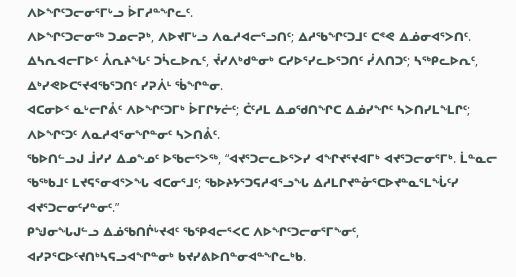ᐱᐅᖏᑦᑐᓕᓂᕐᒥᒡᓗ ᐆᒥᓱᓐᖏᓚᑦ.
ᐱᐅᖏᑦᑐᓕᓂᖅ ᑐᓄᓕᕈᒃ, ᐱᐅᔪᒥᒡᓗ ᐱᓇᓱᐊᓕᕐᓗᑎᑦ; ᐃᓱᖃᖏᑦᑐᒧᑦ ᑕᕝᕙ ᐃᓅᓂᐊᕐᐳᑎᑦ.
ᐃᓴᕆᐊᓕᒥᐅᑦ ᐰᕆᔨᖓᑦ ᑐᓵᓚᐅᕆᑦ, ᔫᓯᐱᒃᑯᓐᓂᒃ ᑕᓯᐅᕐᓯᓚᐅᕐᑐᑎᑦ ᓰᐱᑎᑐᑦ; ᓴᖅᑭᓚᐅᕆᑦ, ᐃᒃᓯᕙᐅᑕᕐᔪᐊᖃᕐᑐᑎᑦ ᓯᕈᐲᒻ ᖄᖏᓐᓂ.
ᐊᑕᓂᐅᑉ ᓇᒡᓕᒋᕔᑦ ᐱᐅᖏᑦᑐᒥᒃ ᐆᒥᒋᔭᓖᑦ; ᑖᑦᓱᒪ ᐃᓄᖁᑎᖏᑕ ᐃᓅᓯᖏᑦ ᓴᐳᑎᓯᒪᖕᒪᒋᑦ; ᐱᐅᖏᑦᑐᑦ ᐱᓇᓱᐊᕐᓂᖏᓐᓂᑦ ᓴᐳᑎᕔᑦ.
ᖃᐅᑎᓪᓗᒍ ᒨᓯᓯ ᐃᓄᖕᓄᑦ ᐅᖃᓕᕐᐳᖅ, “ᐊᔪᕐᑐᓕᓚᐅᕐᐳᓯ ᐊᖏᔪᕐᔪᐊᒥᒃ ᐊᔪᕐᑐᓕᓂᕐᒥᒃ. ᒫᓐᓇᓕ ᖃᖅᑲᒧᑦ ᒪᔪᕋᕐᓂᐊᕐᐳᖓ ᐊᑕᓂᕐᒧᑦ; ᖃᐅᔨᔭᕐᑐᕋᓱᐊᕐᓗᖓ ᐃᓱᒪᒋᔪᓐᓁᕐᑕᐅᔪᓐᓇᕐᒪᖔᑦᓯ ᐊᔪᕐᑐᓕᓂᑦᓯᓐᓂᑦ.”
ᑭᖑᓂᖓᒍᓪᓗ ᐃᓅᖃᑎᒌᒡᔪᐊᑦ ᖃᕿᐊᓕᕐᐸᑕ ᐱᐅᖏᑦᑐᓕᓂᕐᒥᖕᓂᑦ, ᐊᓯᕈᕐᑕᐅᑦᔪᑎᒃᓴᕋᓗᐊᖏᓐᓂᒃ ᑲᔪᓯᕕᐅᑎᓐᓂᐊᓐᖏᓚᒃᑲ.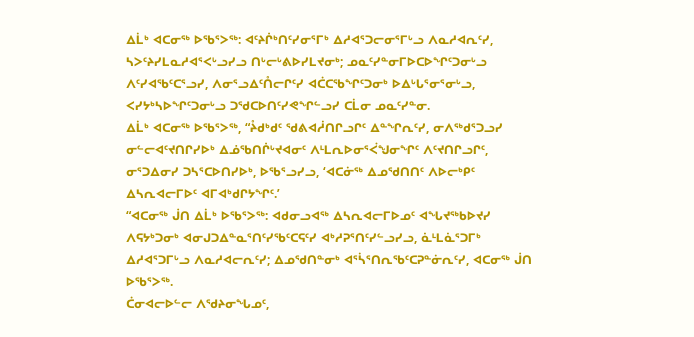ᐃᒫᒃ ᐊᑕᓂᖅ ᐅᖃᕐᐳᖅ: ᐊᑦᔨᒌᒃᑎᑦᓯᓂᕐᒥᒃ ᐃᓱᐊᕐᑐᓕᓂᕐᒥᒡᓗ ᐱᓇᓱᐊᕆᑦᓯ, ᓴᐳᑦᔨᓯᒪᓇᓱᐊᕐᐸᒡᓗᓯᓗ ᑎᒡᓕᒡᕕᐅᓯᒪᔪᓂᒃ; ᓄᓇᑦᓯᓐᓂᒥᐅᑕᐅᖏᑦᑐᓂᒡᓗ ᐱᑦᓯᐊᖃᑦᑕᕐᓗᓯ, ᐱᓂᕐᓗᐃᑦᑍᓕᒋᑦᓯ ᐊᑖᑕᖃᖏᑦᑐᓂᒃ ᐅᐃᒡᒐᕐᓂᕐᓂᒡᓗ, ᐸᓯᔭᒃᓴᐅᖏᑦᑐᓂᒡᓗ ᑐᖁᑕᐅᑎᑦᓯᕙᖏᓪᓗᓯ ᑕᒫᓂ ᓄᓇᑦᓯᓐᓂ.
ᐃᒫᒃ ᐊᑕᓂᖅ ᐅᖃᕐᐳᖅ, “ᔧᑯᒃᑯᑦ ᖁᕕᐊᓲᑎᒋᓗᒋᑦ ᐃᓐᖏᕆᑦᓯ, ᓂᐱᖅᑯᕐᑐᓗᓯ ᓂᓪᓕᐊᑦᔪᑎᒋᓯᐅᒃ ᐃᓅᖃᑎᒌᒡᔪᐊᓂᑦ ᐱᒻᒪᕆᐅᓂᕐᐹᖑᓂᖏᑦ ᐱᑦᔪᑎᒋᓗᒋᑦ, ᓂᕐᑐᐃᓂᓯ ᑐᓴᕐᑕᐅᑎᓯᐅᒃ, ᐅᖃᕐᓗᓯᓗ, ‘ᐊᑕᓃᖅ ᐃᓄᖁᑎᑎᑦ ᐱᐅᓕᒃᑭᑦ ᐃᓴᕆᐊᓕᒥᐅᑦ ᐊᒥᐊᒃᑯᒋᔭᖏᑦ.’
“ᐊᑕᓂᖅ ᒎᑎ ᐃᒫᒃ ᐅᖃᕐᐳᖅ: ᐊᑯᓂᓗᐊᖅ ᐃᓴᕆᐊᓕᒥᐅᓄᑦ ᐊᖓᔪᖅᑲᐅᔪᓯ ᐱᕋᔭᒃᑐᓂᒃ ᐊᓂᒍᑐᐃᓐᓇᕐᑎᑦᓯᖃᑦᑕᕋᑦᓯ ᐊᒃᓱᕈᕐᑎᑦᓯᓪᓗᓯᓗ, ᓈᒻᒪᓈᕐᑐᒥᒃ ᐃᓱᐊᕐᑐᒥᒡᓗ ᐱᓇᓱᐊᓕᕆᑦᓯ; ᐃᓄᖁᑎᓐᓂᒃ ᐊᕐᓵᕐᑎᕆᖃᑦᑕᕈᓐᓃᕆᑦᓯ, ᐊᑕᓂᖅ ᒎᑎ ᐅᖃᕐᐳᖅ.
ᑖᓂᐊᓕᐅᓪᓕ ᐱᖁᔨᓂᖓᓄᑦ,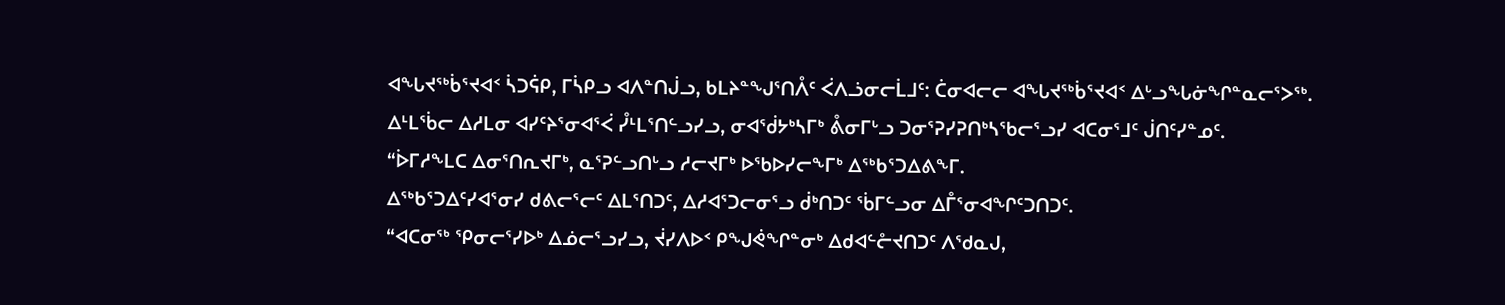ᐊᖓᔪᖅᑳᕐᔪᐊᑉ ᓵᑐᕌᑭ, ᒥᓵᑭᓗ ᐊᐱᓐᑎᒎᓗ, ᑲᒪᔨᓐᖑᕐᑎᐰᑦ ᐹᐱᓘᓂᓕᒫᒧᑦ: ᑖᓂᐊᓕᓕ ᐊᖓᔪᖅᑳᕐᔪᐊᑉ ᐃᒡᓗᖓᓃᖏᓐᓇᓕᕐᐳᖅ.
ᐃᒻᒪᖄᓕ ᐃᓱᒪᓂ ᐊᓯᑦᔨᕐᓂᐊᕐᐹ ᓮᒻᒪᕐᑎᓪᓗᓯᓗ, ᓂᐊᖂᔭᒃᓴᒥᒃ ᕔᓂᒥᒡᓗ ᑐᓂᕐᕈᓯᕈᑎᒃᓴᖃᓕᕐᓗᓯ ᐊᑕᓂᕐᒧᑦ ᒎᑎᑦᓯᓐᓄᑦ.
“ᐆᒥᓱᖕᒪᑕ ᐃᓂᕐᑎᕆᔪᒥᒃ, ᓇᕐᕈᓪᓗᑎᒡᓗ ᓱᓕᔪᒥᒃ ᐅᖃᐅᓯᓕᖕᒥᒃ ᐃᖅᑲᕐᑐᐃᕕᖕᒥ.
ᐃᖅᑲᕐᑐᐃᑦᓯᐊᕐᓂᓯ ᑯᕕᓕᕐᓕᑦ ᐃᒪᕐᑎᑐᑦ, ᐃᓱᐊᕐᑐᓕᓂᕐᓗ ᑰᒃᑎᑐᑦ ᖄᒥᓪᓗᓂ ᐃᒤᕐᓂᐊᖏᑦᑐᑎᑐᑦ.
“ᐊᑕᓂᖅ ᕿᓂᓕᕐᓯᐅᒃ ᐃᓅᓕᕐᓗᓯᓗ, ᔫᓯᐱᐅᑉ ᑭᖑᕚᖏᓐᓂᒃ ᐃᑯᐊᓪᓔᔪᑎᑐᑦ ᐱᖁᓇᒍ,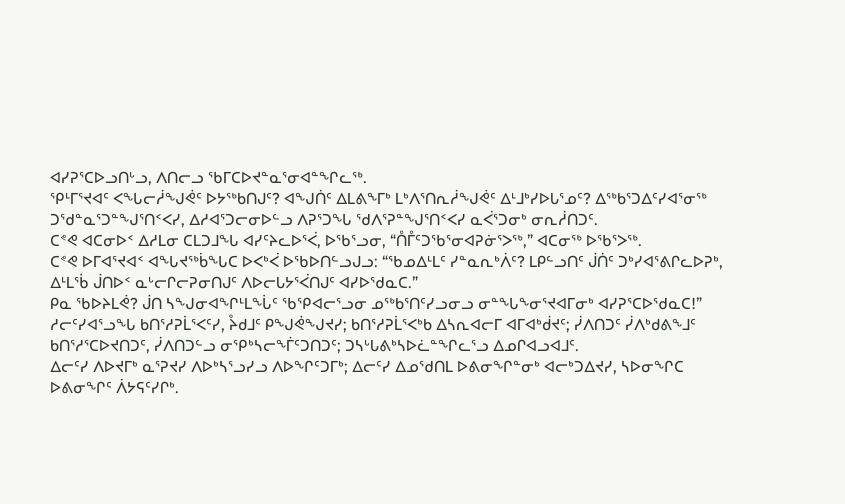ᐊᓯᕈᕐᑕᐅᓗᑎᒡᓗ, ᐱᑎᓕᓗ ᖃᒥᑕᐅᔪᓐᓇᕐᓂᐊᓐᖏᓚᖅ.
ᕿᒻᒥᕐᔪᐊᑦ ᐸᖓᓕᓲᖑᕚᑦ ᐅᔭᖅᑲᑎᒍᑦ? ᐊᖑᑏᑦ ᐃᒪᕕᖕᒥᒃ ᒪᒃᐱᕐᑎᕆᓲᖑᕚᑦ ᐃᒻᒧᒃᓯᐅᒐᕐᓄᑦ? ᐃᖅᑲᕐᑐᐃᑦᓯᐊᕐᓂᖅ ᑐᖁᓐᓇᕐᑐᓐᖑᕐᑎᑉᐸᓯ, ᐃᓱᐊᕐᑐᓕᓂᐅᓪᓗ ᐱᕈᕐᑐᖓ ᖁᐱᕐᕈᓐᖑᕐᑎᑉᐸᓯ ᓇᐹᕐᑐᓂᒃ ᓂᕆᓲᑎᑐᑦ.
ᑕᕝᕙ ᐊᑕᓂᐅᑉ ᐃᓱᒪᓂ ᑕᒪᑐᒧᖓ ᐊᓯᑦᔨᓚᐅᕐᐹ, ᐅᖃᕐᓗᓂ, “ᑍᒤᑦᑐᖃᕐᓂᐊᕈᓃᕐᐳᖅ,” ᐊᑕᓂᖅ ᐅᖃᕐᐳᖅ.
ᑕᕝᕙ ᐅᒥᐊᕐᔪᐊᑉ ᐊᖓᔪᖅᑳᖓᑕ ᐅᐸᒃᐹ ᐅᖃᐅᑎᓪᓗᒍᓗ: “ᖃᓄᐃᒻᒪᑦ ᓯᓐᓇᕆᒃᐲᑦ? ᒪᑭᓪᓗᑎᑦ ᒎᑏᑦ ᑐᒃᓯᐊᕐᕕᒋᓚᐅᕈᒃ, ᐃᒻᒪᖄ ᒎᑎᐅᑉ ᓇᒡᓕᒋᓕᕈᓂᑎᒍᑦ ᐱᐅᓕᒐᔭᕐᐹᑎᒍᑦ ᐊᓯᐅᖁᓇᑕ.”
ᑭᓇ ᖃᐅᔨᒪᕚ? ᒎᑎ ᓴᖑᓂᐊᖏᒻᒪᖔᑦ ᖃᕿᐊᓕᕐᓗᓂ ᓄᖅᑲᕐᑎᑦᓯᓗᓂᓗ ᓂᓐᖓᖕᓂᕐᔪᐊᒥᓂᒃ ᐊᓯᕈᕐᑕᐅᖁᓇᑕ!”
ᓱᓕᑦᓯᐊᕐᓗᖓ ᑲᑎᕐᓱᕈᒫᕐᐸᑦᓯ, ᔧᑯᒧᑦ ᑭᖑᕚᖑᔪᓯ; ᑲᑎᕐᓱᕈᒫᕐᐸᒃᑲ ᐃᓴᕆᐊᓕᒥ ᐊᒥᐊᒃᑰᔪᑦ; ᓰᐱᑎᑐᑦ ᓰᐱᒃᑯᕕᖕᒧᑦ ᑲᑎᕐᓱᕐᑕᐅᔪᑎᑐᑦ, ᓰᐱᑎᑐᓪᓗ ᓂᕿᒃᓴᓕᖕᒦᑦᑐᑎᑐᑦ; ᑐᓴᒡᒐᕕᒃᓴᐅᓛᓐᖏᓚᕐᓗ ᐃᓄᒋᐊᓗᐊᒧᑦ.
ᐃᓕᑦᓯ ᐱᐅᔪᒥᒃ ᓇᕐᕈᔪᓯ ᐱᐅᒃᓴᕐᓗᓯᓗ ᐱᐅᖏᑦᑐᒥᒃ; ᐃᓕᑦᓯ ᐃᓄᖁᑎᒪ ᐅᕕᓂᖏᓐᓂᒃ ᐊᓕᒃᑐᐃᔪᓯ, ᓴᐅᓂᖏᑕ ᐅᕕᓂᖏᑦ ᐲᔭᕋᑦᓯᒋᒃ.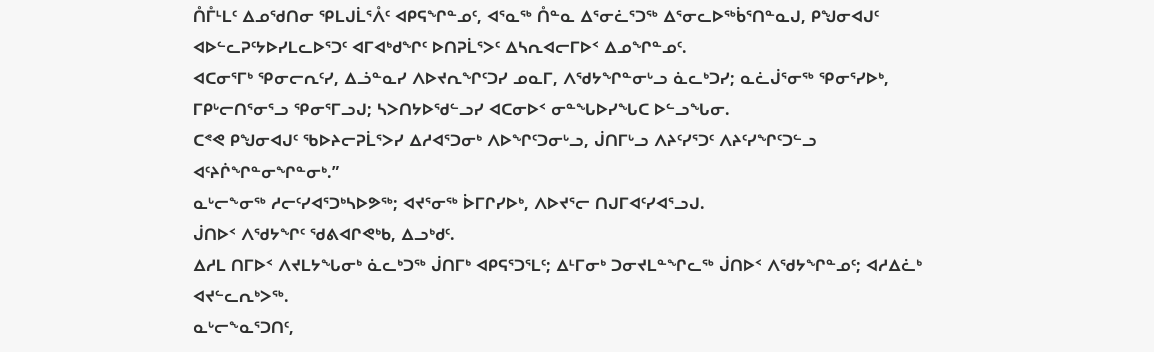ᑍᒤᒻᒪᑦ ᐃᓄᖁᑎᓂ ᕿᒪᒍᒫᕐᐰᑦ ᐊᑭᕋᖏᓐᓄᑦ, ᐊᕐᓇᖅ ᑍᓐᓇ ᐃᕐᓂᓛᕐᑐᖅ ᐃᕐᓂᓚᐅᖅᑳᕐᑎᓐᓇᒍ, ᑭᖑᓂᐊᒍᑦ ᐊᐅᓪᓚᕈᑦᔭᐅᓯᒪᓚᐅᕐᑐᑦ ᐊᒥᐊᒃᑯᖏᑦ ᐅᑎᕈᒫᕐᐳᑦ ᐃᓴᕆᐊᓕᒥᐅᑉ ᐃᓄᖏᓐᓄᑦ.
ᐊᑕᓂᕐᒥᒃ ᕿᓂᓕᕆᑦᓯ, ᐃᓘᓐᓇᓯ ᐱᐅᔪᕆᖏᑦᑐᓯ ᓄᓇᒥ, ᐱᖁᔭᖏᓐᓂᒡᓗ ᓈᓚᒃᑐᓯ; ᓇᓛᒎᕐᓂᖅ ᕿᓂᕐᓯᐅᒃ, ᒥᑭᒡᓕᑎᕐᓂᕐᓗ ᕿᓂᕐᒥᓗᒍ; ᓴᐳᑎᔭᐅᖁᓪᓗᓯ ᐊᑕᓂᐅᑉ ᓂᓐᖓᐅᓯᖓᑕ ᐅᓪᓗᖓᓂ.
ᑕᕝᕙ ᑭᖑᓂᐊᒍᑦ ᖃᐅᔨᓕᕈᒫᕐᐳᓯ ᐃᓱᐊᕐᑐᓂᒃ ᐱᐅᖏᑦᑐᓂᒡᓗ, ᒎᑎᒥᒡᓗ ᐱᔨᑦᓯᕐᑐᑦ ᐱᔨᑦᓯᖏᑦᑐᓪᓗ ᐊᑦᔨᒌᖏᓐᓂᖏᓐᓂᒃ.”
ᓇᒡᓕᖕᓂᖅ ᓱᓕᑦᓯᐊᕐᑐᒃᓴᐅᕗᖅ; ᐊᔪᕐᓂᖅ ᐆᒥᒋᓯᐅᒃ, ᐱᐅᔪᕐᓕ ᑎᒍᒥᐊᑦᓯᐊᕐᓗᒍ.
ᒎᑎᐅᑉ ᐱᖁᔭᖏᑦ ᖁᕕᐊᒋᕙᒃᑲ, ᐃᓗᒃᑯᑦ.
ᐃᓱᒪ ᑎᒥᐅᑉ ᐱᔪᒪᔭᖓᓂᒃ ᓈᓚᒃᑐᖅ ᒎᑎᒥᒃ ᐊᑭᕋᕐᑐᕐᒪᑦ; ᐃᒻᒥᓂᒃ ᑐᓂᔪᒪᓐᖏᓚᖅ ᒎᑎᐅᑉ ᐱᖁᔭᖏᓐᓄᑦ; ᐊᓱᐃᓛᒃ ᐊᔪᓪᓚᕆᒃᐳᖅ.
ᓇᒡᓕᖕᓇᕐᑐᑎᑦ,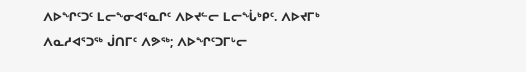ᐱᐅᖏᑦᑐᑦ ᒪᓕᖕᓂᐊᕐᓇᒋᑦ ᐱᐅᔪᓪᓕ ᒪᓕᖔᒃᑭᑦ. ᐱᐅᔪᒥᒃ ᐱᓇᓱᐊᕐᑐᖅ ᒎᑎᒥᑦ ᐱᕗᖅ; ᐱᐅᖏᑦᑐᒥᒡᓕ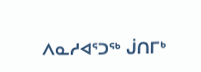ᐱᓇᓱᐊᕐᑐᖅ ᒎᑎᒥᒃ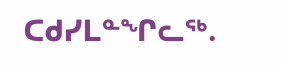ᑕᑯᓯᒪᓐᖏᓚᖅ.